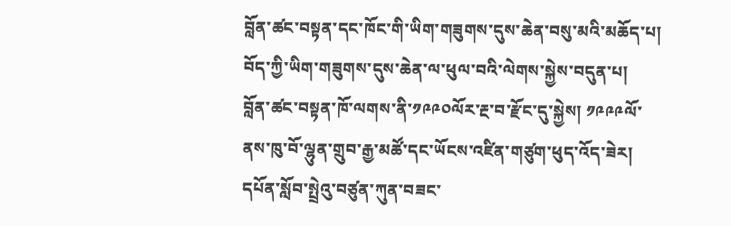བློན་ཚང་བསྟན་དང་ཁོང་གི་ཡིག་གཟུགས་དུས་ཆེན་བསུ་མའི་མཆོད་པ།
བོད་ཀྱི་ཡིག་གཟུགས་དུས་ཆེན་ལ་ཕུལ་བའི་ལེགས་སྐྱེས་བདུན་པ།
བློན་ཚང་བསྟན་ཁོ་ལགས་ནི་༡༩༩༠ལོར་རྔ་བ་རྫོང་དུ་སྐྱེས། ༡༩༩༩ལོ་ནས་ཁུ་བོ་ལྷུན་གྲུབ་རྒྱ་མཚོ་དང་ཡོངས་འཛིན་གཙུག་ཕུད་འོད་ཟེར། དཔོན་སློབ་སྤྲེའུ་བཙུན་ཀུན་བཟང་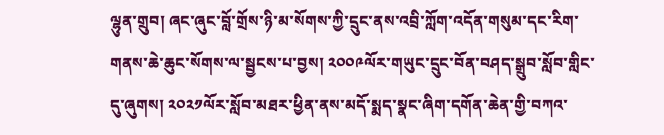ལྷུན་གྲུབ། ཞང་ཞུང་བློ་གྲོས་ཉི་མ་སོགས་ཀྱི་དྲུང་ནས་འབྲི་ཀློག་འདོན་གསུམ་དང་རིག་གནས་ཆེ་ཆུང་སོགས་ལ་སྦྱངས་པ་བྱས། ༢༠༠༩ལོར་གཡུང་དྲུང་བོན་བཤད་སྒྲུབ་སློབ་གླིང་དུ་ཞུགས། ༢༠༢༡ལོར་སློབ་མཐར་ཕྱིན་ནས་མདོ་སྨད་སྣང་ཞིག་དགོན་ཆེན་གྱི་བཀའ་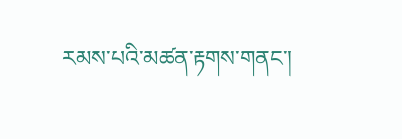རམས་པའི་མཚན་རྟགས་གནང་།